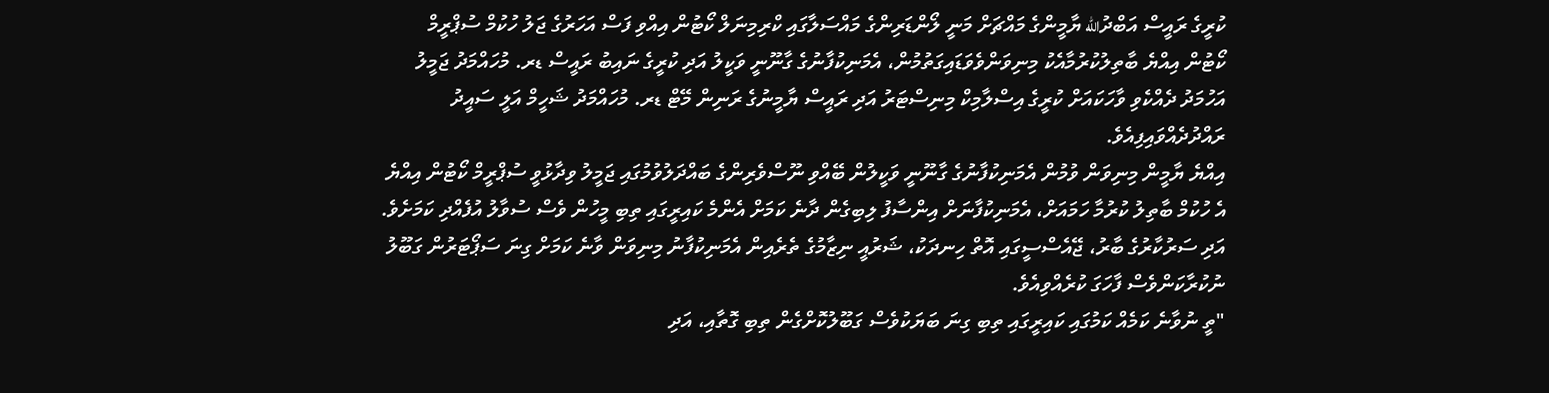ކުރީގެ ރައީސް އަބްދުالله ޔާމީންގެ މައްޗަށް މަނީ ލޯންޑަރިންގެ މައްސަލާގައި ކްރިމިނަލް ކޯޓުން އިއްވި ފަސް އަހަރުގެ ޖަލު ހުކުމް ސުޕްރީމް ކޯޓުން އިއްޔެ ބާތިލުކުރުމާއެކު މިނިވަންވެވަޑައިގަތުމުން، އެމަނިކުފާނުގެ ގާނޫނީ ވަކީލު އަދި ކުރީގެ ނައިބު ރައީސް ޑރ. މުހައްމަދު ޖަމީލު އަހުމަދު ދެއްކެވި ވާހަކައަށް ކުރީގެ އިސްލާމިކް މިނިސްޓަރު އަދި ރައީސް ޔާމީނުގެ ރަނިން މޭޓް ޑރ. މުހައްމަދު ޝަހީމް އަލީ ސައީދު ރައްދުދެއްވައިފިއެވެ.
އިއްޔެ ޔާމީން މިނިވަން ވުމުން އެމަނިކުފާނުގެ ގާނޫނީ ވަކީލުން ބޭއްވި ނޫސްވެރިންގެ ބައްދަލުވުމުގައި ޖަމީލު ވިދާޅުވީ ސުޕްރީމް ކޯޓުން އިއްޔެ އެ ހުކުމް ބާތިލު ކުރުމާ ހަމައަށް، އެމަނިކުފާނަށް އިންސާފު ލިބިގެން ދާނެ ކަމަށް އެންމެ ކައިރީގައި ތިބި މީހުން ވެސް ސުވާލު އުފެއްދި ކަމަށެވެ. އަދި ސަރުކާރުގެ ބާރު، ޖޭއެސްސީގައި އޮތް ހިނދަކު، ޝަރުއީ ނިޒާމުގެ ތެރެއިން އެމަނިކުފާނު މިނިވަން ވާނެ ކަމަށް ގިނަ ސަޕޯޓަރުން ގަބޫލު ނުކުރާކަންވެސް ފާހަގަ ކުރެއްވިއެވެ.
"ތީ ނުވާނެ ކަމެއް ކަމުގައި ކައިރީގައި ތިބި ގިނަ ބަޔަކުވެސް ގަބޫލުކޮށްގެން ތިބި ގޮތާއި، އަދި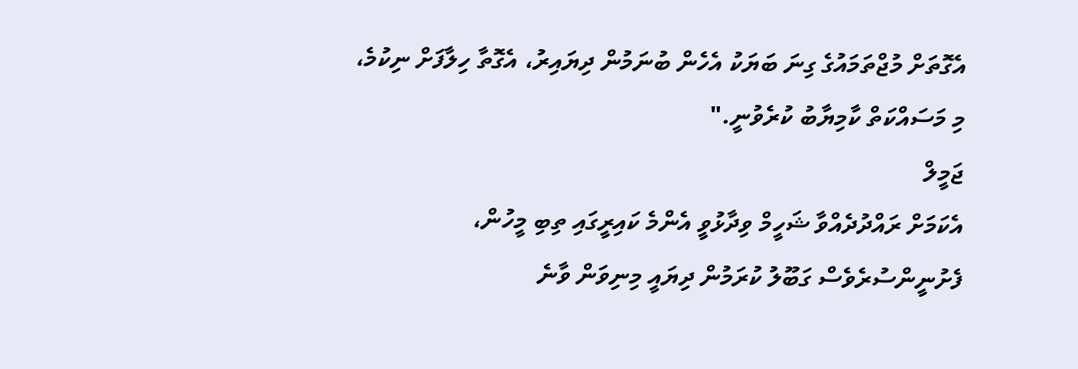އެގޮތަށް މުޖްތަމައުގެ ގިނަ ބަޔަކު އެހެން ބުނަމުން ދިޔައިރު، އެގޮތާ ހިލާފަށް ނިކުމެ، މި މަސައްކަތް ކާމިޔާބު ކުރެވުނީ."
ޖަމީލް
އެކަމަށް ރައްދުދެއްވާ ޝަހީމް ވިދާޅުވީ އެންމެ ކައިރީގައި ތިބި މީހުން، ފެށުނީންސުރެވެސް ގަބޫލު ކުރަމުން ދިޔައީ މިނިވަން ވާނެ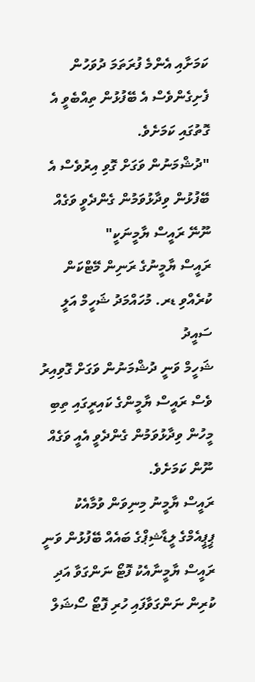ކަމަށާއި އެންމެ ފުރަތަމަ ދުވަހުން ފެށިގެންވެސް އެ ބޭފުޅުން ތިއްބެވީ އެ ގޮތުގައި ކަމަށެވެ.
"ދުޝްމަނުން ވަގަށް ގޮވި އިރުވެސް އެ ބޭފުޅުން ވިދާޅުވަމުން ގެންދެވީ ވަގެއް ނޫނޭ ރައީސް ޔާމީނަކީ"
ރައީސް ޔާމީނުގެ ރަނިން މޭޓްކަން ކުރެއްވި ޑރ. މުހައްމަދު ޝަހީމް އަލީ ސައީދު
ޝަހީމް ވަނީ ދުޝްމަނުން ވަގަށް ގޮވިއިރު ވެސް ރައީސް ޔާމީންގެ ކައިރީގައި ތިބި މީހުން ވިދާޅުވަމުން ގެންދެވީ އެއީ ވަގެއް ނޫން ކަމަށެވެ.
ރައީސް ޔާމީނު މިނިވަން ވުމާއެކު ޕީޕީއެމްގެ ލީޑާޝިޕްގެ ބައެއް ބޭފުޅުން ވަނީ ރައީސް ޔާމީނާއެކު ފޮޓޯ ނަންގަވާ އަދި ކުރިން ނަންގަވާފައި ހުރި ފޮޓޯ ސޯޝަލް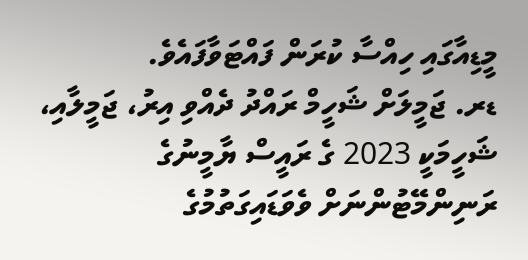މީޑިއާގައި ހިއްސާ ކުރަން ފައްޓަވާފައެވެ.
ޑރ. ޖަމީލަށް ޝަހީމް ރައްދު ދެއްވި އިރު، ޖަމީލާއި، ޝަހީމަކީ 2023 ގެ ރައީސް ޔާމީނުގެ ރަނިންމޭޓުންނަށް ވެވަޑައިގަތުމުގެ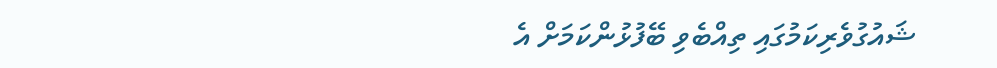ޝައުގުވެރިކަމުގައި ތިއްބެވި ބޭފުޅުންކަމަށް އެ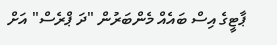ޕާޓީގެ އިސް ބައެއް މެންބަރުން "ދަ ޕްރެސް" އަށް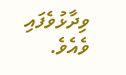ވިދާޅުވެފައި ވެއެވެ.